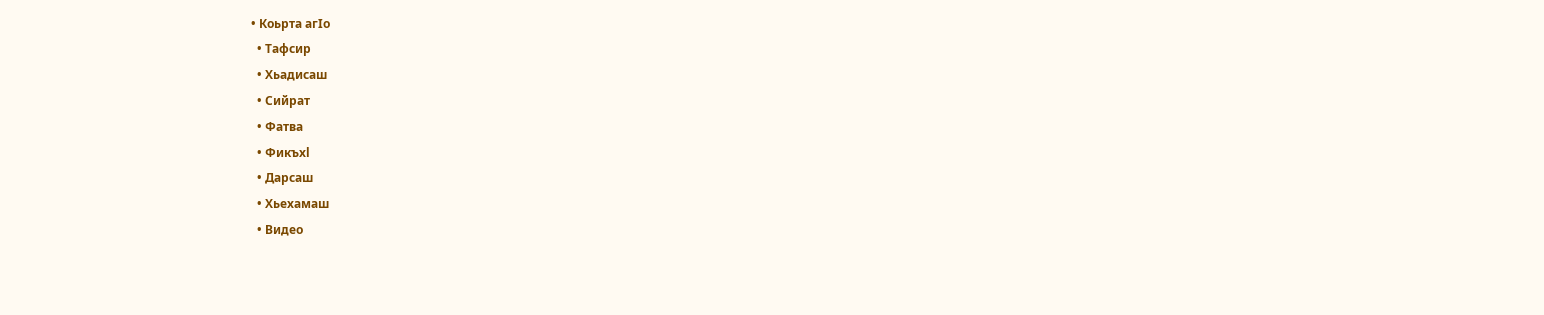• Коьрта агIо
  • Тафсир
  • Хьадисаш
  • Сийрат
  • Фатва
  • Фикъхl
  • Дарсаш
  • Хьехамаш
  • Видео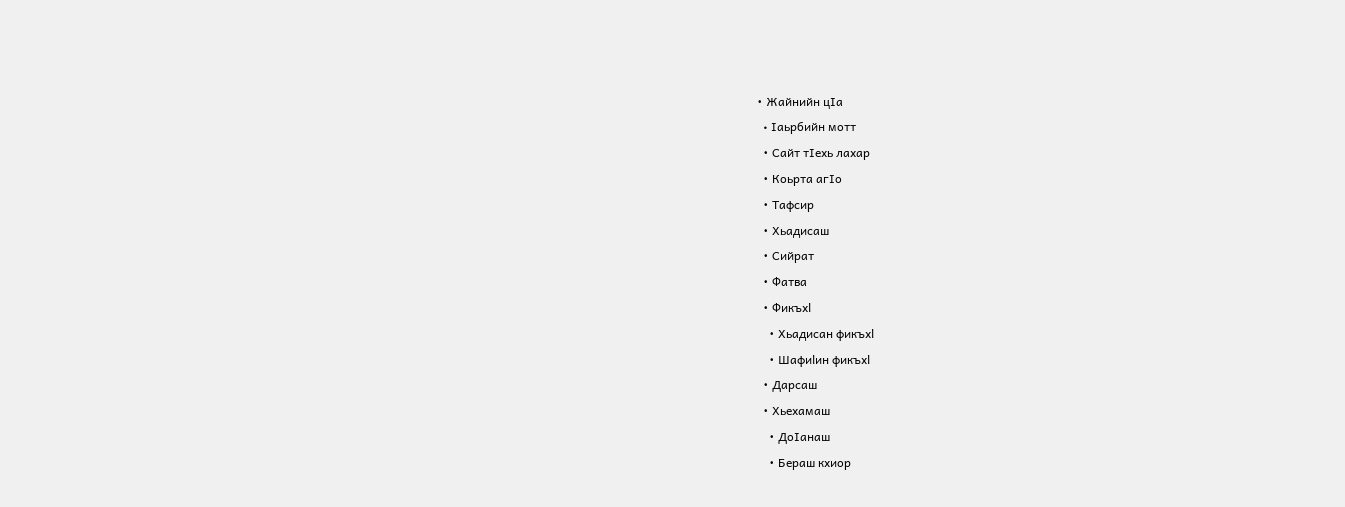• Жайнийн цIа
  • Iаьрбийн мотт
  • Сайт тIехь лахар
  • Коьрта агIо
  • Тафсир
  • Хьадисаш
  • Сийрат
  • Фатва
  • Фикъхl
    • Хьадисан фикъхl
    • Шафиlин фикъхl
  • Дарсаш
  • Хьехамаш
    • ДоIанаш
    • Бераш кхиор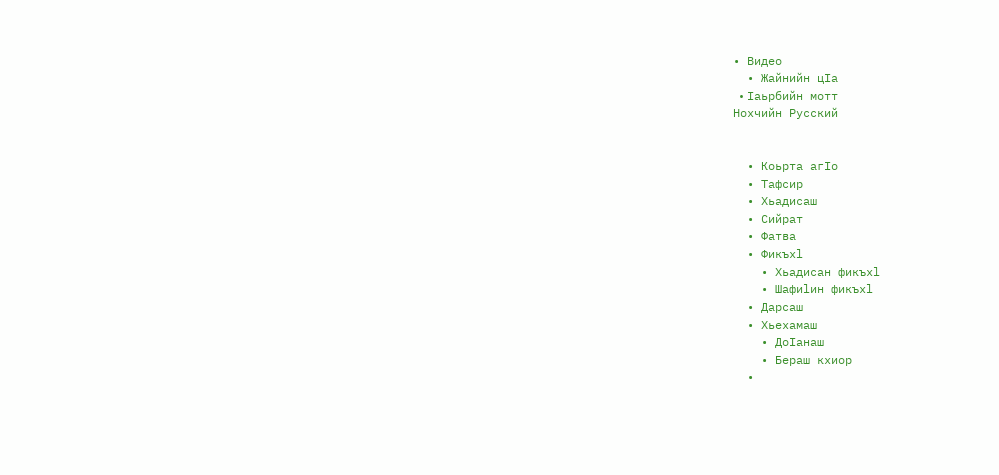• Видео
  • Жайнийн цIа
  • Iаьрбийн мотт
Нохчийн Русский


  • Коьрта агIо
  • Тафсир
  • Хьадисаш
  • Сийрат
  • Фатва
  • Фикъхl
    • Хьадисан фикъхl
    • Шафиlин фикъхl
  • Дарсаш
  • Хьехамаш
    • ДоIанаш
    • Бераш кхиор
  •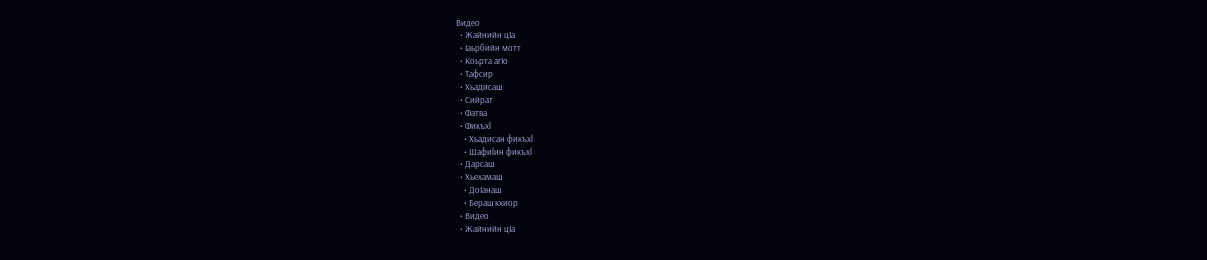Видео
  • Жайнийн цIа
  • Iаьрбийн мотт
  • Коьрта агIо
  • Тафсир
  • Хьадисаш
  • Сийрат
  • Фатва
  • Фикъхl
    • Хьадисан фикъхl
    • Шафиlин фикъхl
  • Дарсаш
  • Хьехамаш
    • ДоIанаш
    • Бераш кхиор
  • Видео
  • Жайнийн цIа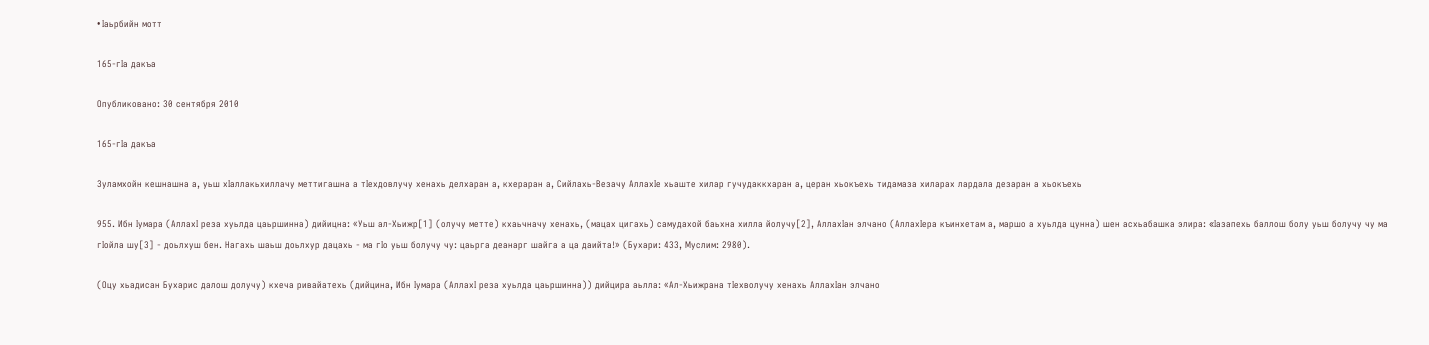• Iаьрбийн мотт

165-гIа дакъа

Опубликовано: 30 сентября 2010

165-гIа дакъа

Зуламхойн кешнашна а, уьш хIаллакьхиллачу меттигашна а тIехдовлучу хенахь делхаран а, кхераран а, Сийлахь-Везачу АллахIе хьаште хилар гучудаккхаран а, церан хьокъехь тидамаза хиларах лардала дезаран а хьокъехь

955. Ибн Iумара (АллахI реза хуьлда цаьршинна) дийицна: «Уьш ал-Хьижр[1] (олучу метте) кхаьчначу хенахь, (мацах цигахь) самудахой баьхна хилла йолучу[2], АллахIан элчано (АллахIера къинхетам а, маршо а хуьлда цунна) шен асхьабашка элира: «Iазапехь баллош болу уьш болучу чу ма гIойла шу[3] - доьлхуш бен. Нагахь шаьш доьлхур дацахь - ма гIо уьш болучу чу: цаьрга деанарг шайга а ца даийта!» (Бухари: 433, Муслим: 2980).

(Оцу хьадисан Бухарис далош долучу) кхеча ривайатехь (дийцина, Ибн Iумара (АллахI реза хуьлда цаьршинна)) дийцира аьлла: «Ал-Хьижрана тIехволучу хенахь АллахIан элчано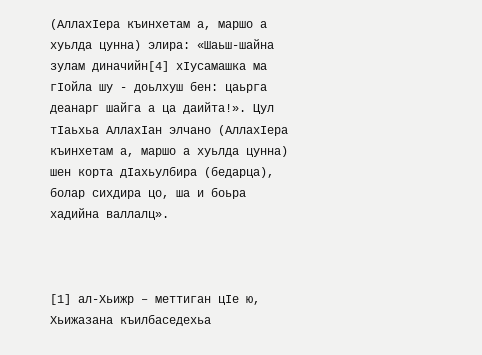(АллахIера къинхетам а, маршо а хуьлда цунна) элира: «Шаьш-шайна зулам диначийн[4] хIусамашка ма гIойла шу - доьлхуш бен: цаьрга деанарг шайга а ца даийта!». Цул тIаьхьа АллахIан элчано (АллахIера къинхетам а, маршо а хуьлда цунна) шен корта дIахьулбира (бедарца), болар сихдира цо, ша и боьра хадийна валлалц».



[1] ал-Хьижр – меттиган цIе ю, Хьижазана къилбаседехьа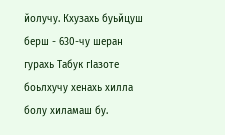йолучу. Кхузахь буьйцуш берш - 630-чу шеран гурахь Табук гIазоте боьлхучу хенахь хилла болу хиламаш бу.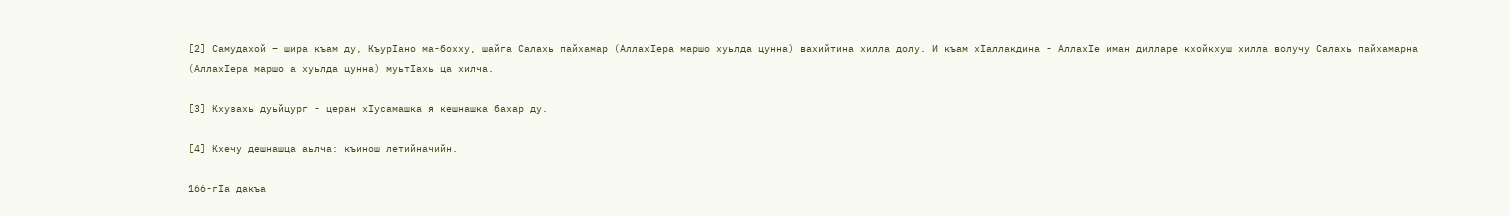[2] Самудахой – шира къам ду, КъурIано ма-бохху, шайга Салахь пайхамар (АллахIера маршо хуьлда цунна) вахийтина хилла долу. И къам хIаллакдина - АллахIе иман дилларе кхойкхуш хилла волучу Салахь пайхамарна (АллахIера маршо а хуьлда цунна) муьтIахь ца хилча.

[3] Кхузахь дуьйцург - церан хIусамашка я кешнашка бахар ду.

[4] Кхечу дешнашца аьлча: къинош летийначийн.

166-гIа дакъа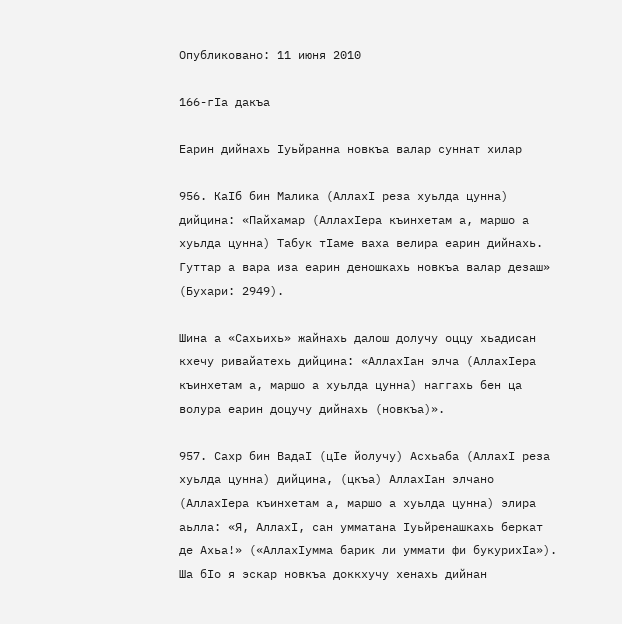Опубликовано: 11 июня 2010

166-гIа дакъа

Еарин дийнахь Iуьйранна новкъа валар суннат хилар

956. КаIб бин Малика (АллахI реза хуьлда цунна) дийцина: «Пайхамар (АллахIера къинхетам а, маршо а хуьлда цунна) Табук тIаме ваха велира еарин дийнахь. Гуттар а вара иза еарин деношкахь новкъа валар дезаш» (Бухари: 2949).

Шина а «Сахьихь» жайнахь далош долучу оццу хьадисан кхечу ривайатехь дийцина: «АллахIан элча (АллахIера къинхетам а, маршо а хуьлда цунна) наггахь бен ца волура еарин доцучу дийнахь (новкъа)».

957. Сахр бин ВадаI (цIе йолучу) Асхьаба (АллахI реза хуьлда цунна) дийцина, (цкъа) АллахIан элчано (АллахIера къинхетам а, маршо а хуьлда цунна) элира аьлла: «Я, АллахI, сан умматана Iуьйренашкахь беркат де Ахьа!» («АллахIумма барик ли уммати фи букурихIа»). Ша бIо я эскар новкъа доккхучу хенахь дийнан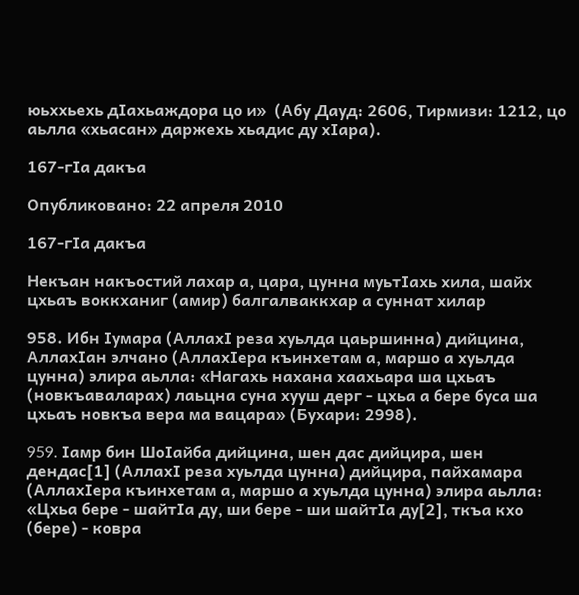юьххьехь дIахьаждора цо и»  (Абу Дауд: 2606, Тирмизи: 1212, цо аьлла «хьасан» даржехь хьадис ду хIара).

167-гIа дакъа

Опубликовано: 22 апреля 2010

167-гIа дакъа

Некъан накъостий лахар а, цара, цунна муьтIахь хила, шайх цхьаъ воккханиг (амир) балгалваккхар а суннат хилар

958. Ибн Iумара (АллахI реза хуьлда цаьршинна) дийцина, АллахIан элчано (АллахIера къинхетам а, маршо а хуьлда цунна) элира аьлла: «Нагахь нахана хаахьара ша цхьаъ (новкъаваларах) лаьцна суна хууш дерг - цхьа а бере буса ша цхьаъ новкъа вера ма вацара» (Бухари: 2998).

959. Iамр бин ШоIайба дийцина, шен дас дийцира, шен дендас[1] (АллахI реза хуьлда цунна) дийцира, пайхамара (АллахIера къинхетам а, маршо а хуьлда цунна) элира аьлла: «Цхьа бере - шайтIа ду, ши бере - ши шайтIа ду[2], ткъа кхо (бере) - ковра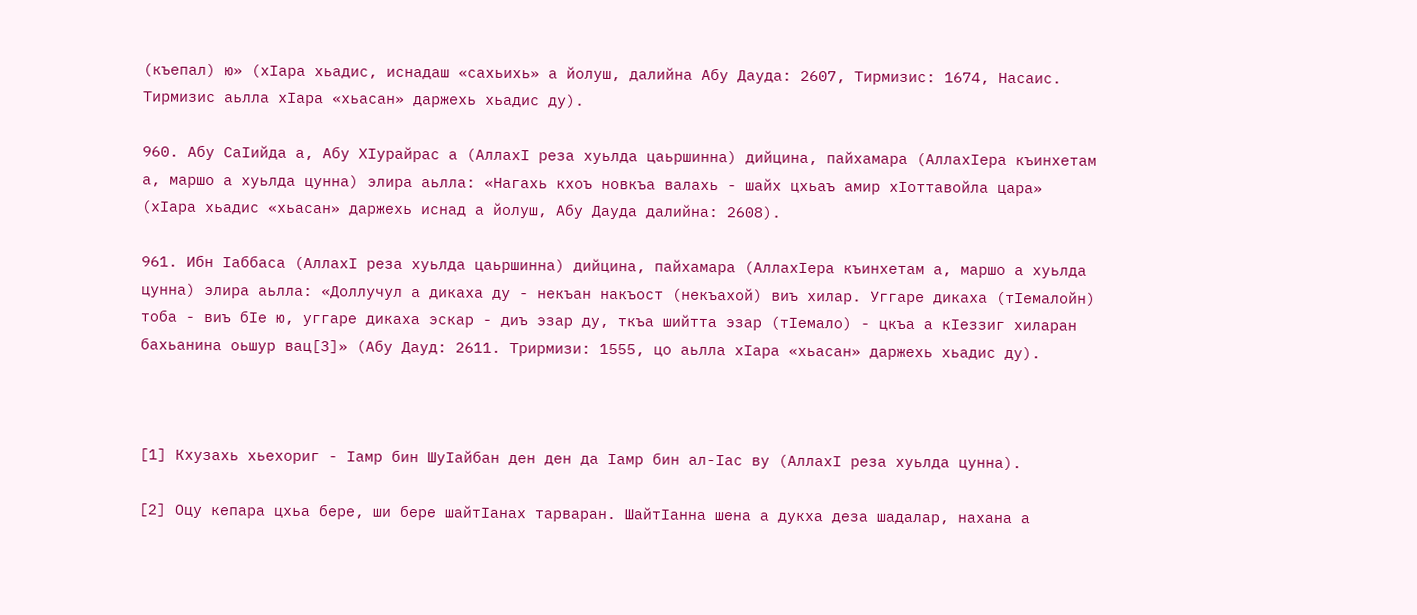(къепал) ю» (хIара хьадис, иснадаш «сахьихь» а йолуш, далийна Абу Дауда: 2607, Тирмизис: 1674, Насаис. Тирмизис аьлла хIара «хьасан» даржехь хьадис ду).

960. Абу СаIийда а, Абу ХIурайрас а (АллахI реза хуьлда цаьршинна) дийцина, пайхамара (АллахIера къинхетам а, маршо а хуьлда цунна) элира аьлла: «Нагахь кхоъ новкъа валахь - шайх цхьаъ амир хIоттавойла цара» (хIара хьадис «хьасан» даржехь иснад а йолуш, Абу Дауда далийна: 2608).

961. Ибн Iаббаса (АллахI реза хуьлда цаьршинна) дийцина, пайхамара (АллахIера къинхетам а, маршо а хуьлда цунна) элира аьлла: «Доллучул а дикаха ду - некъан накъост (некъахой) виъ хилар. Уггаре дикаха (тIемалойн) тоба - виъ бIе ю, уггаре дикаха эскар - диъ эзар ду, ткъа шийтта эзар (тIемало) - цкъа а кIеззиг хиларан бахьанина оьшур вац[3]» (Абу Дауд: 2611. Трирмизи: 1555, цо аьлла хIара «хьасан» даржехь хьадис ду).



[1] Кхузахь хьехориг - Iамр бин ШуIайбан ден ден да Iамр бин ал-Iас ву (АллахI реза хуьлда цунна).

[2] Оцу кепара цхьа бере, ши бере шайтIанах тарваран. ШайтIанна шена а дукха деза шадалар, нахана а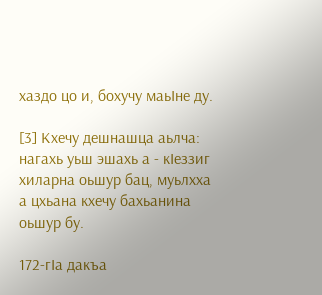хаздо цо и, бохучу маьIне ду.

[3] Кхечу дешнашца аьлча: нагахь уьш эшахь а - кIеззиг хиларна оьшур бац, муьлхха а цхьана кхечу бахьанина оьшур бу.

172-гIа дакъа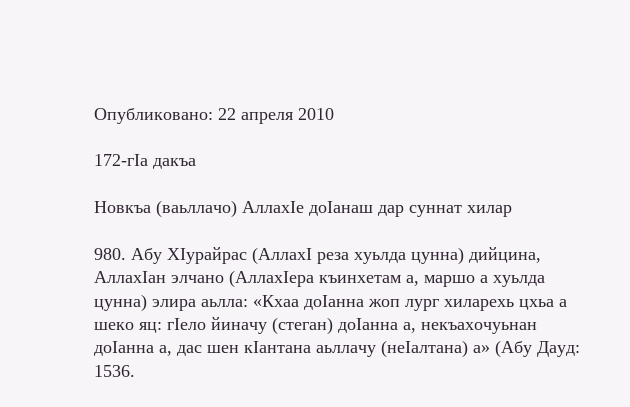Опубликовано: 22 апреля 2010

172-гIа дакъа

Новкъа (ваьллачо) АллахIе доIанаш дар суннат хилар

980. Абу ХIурайрас (АллахI реза хуьлда цунна) дийцина, АллахIан элчано (АллахIера къинхетам а, маршо а хуьлда цунна) элира аьлла: «Кхаа доIанна жоп лург хиларехь цхьа а шеко яц: гIело йиначу (стеган) доIанна а, некъахочуьнан доIанна а, дас шен кIантана аьллачу (неIалтана) а» (Абу Дауд: 1536.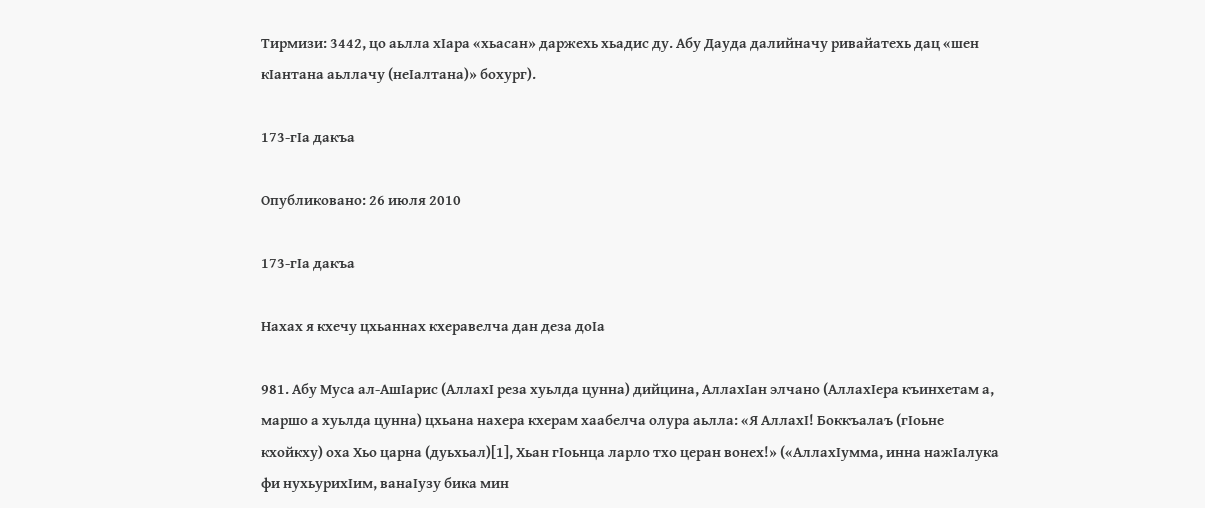Тирмизи: 3442, цо аьлла хIара «хьасан» даржехь хьадис ду. Абу Дауда далийначу ривайатехь дац «шен кIантана аьллачу (неIалтана)» бохург).

173-гIа дакъа

Опубликовано: 26 июля 2010

173-гIа дакъа

Нахах я кхечу цхьаннах кхеравелча дан деза доIа

981. Абу Муса ал-АшIарис (АллахI реза хуьлда цунна) дийцина, АллахIан элчано (АллахIера къинхетам а, маршо а хуьлда цунна) цхьана нахера кхерам хаабелча олура аьлла: «Я АллахI! Боккъалаъ (гIоьне кхойкху) оха Хьо царна (дуьхьал)[1], Хьан гIоьнца ларло тхо церан вонех!» («АллахIумма, инна нажIалука фи нухьурихIим, ванаIузу бика мин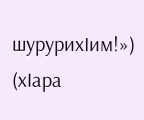шурурихIим!») (хIара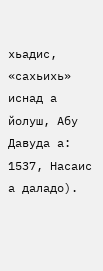хьадис, «сахьихь» иснад а йолуш, Абу Давуда а: 1537, Насаис а даладо).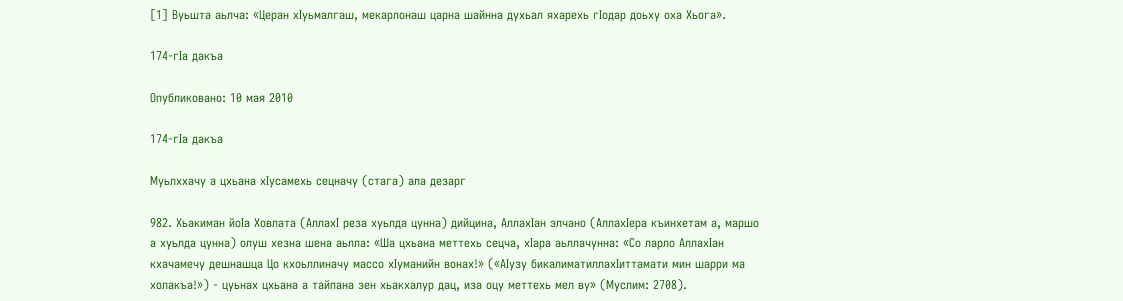[1] Вуьшта аьлча: «Церан хIуьмалгаш, мекарлонаш царна шайнна духьал яхарехь гIодар доьху оха Хьога».

174-гIа дакъа

Опубликовано: 10 мая 2010

174-гIа дакъа

Муьлххачу а цхьана хIусамехь сецначу (стага) ала дезарг

982. Хьакиман йоIа Ховлата (АллахI реза хуьлда цунна) дийцина, АллахIан элчано (АллахIера къинхетам а, маршо а хуьлда цунна) олуш хезна шена аьлла: «Ша цхьана меттехь сецча, хIара аьллачунна: «Со ларло АллахIан кхачамечу дешнашца Цо кхоьллиначу массо хIуманийн вонах!» («АIузу бикалиматиллахIиттамати мин шарри ма холакъа!») - цуьнах цхьана а тайпана зен хьакхалур дац, иза оцу меттехь мел ву» (Муслим: 2708).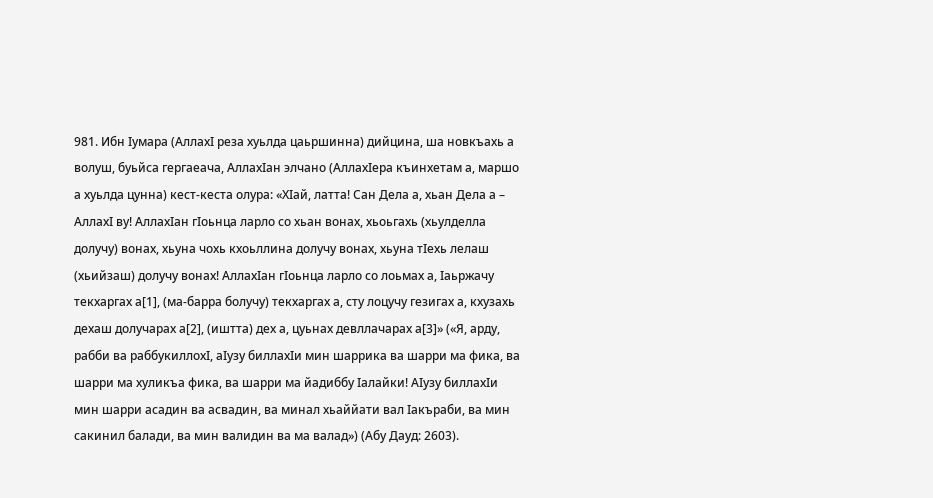981. Ибн Iумара (АллахI реза хуьлда цаьршинна) дийцина, ша новкъахь а волуш, буьйса гергаеача, АллахIан элчано (АллахIера къинхетам а, маршо а хуьлда цунна) кест-кеста олура: «ХIай, латта! Сан Дела а, хьан Дела а – АллахI ву! АллахIан гIоьнца ларло со хьан вонах, хьоьгахь (хьулделла долучу) вонах, хьуна чохь кхоьллина долучу вонах, хьуна тIехь лелаш (хьийзаш) долучу вонах! АллахIан гIоьнца ларло со лоьмах а, Iаьржачу текхаргах а[1], (ма-барра болучу) текхаргах а, сту лоцучу гезигах а, кхузахь дехаш долучарах а[2], (иштта) дех а, цуьнах девллачарах а[3]» («Я, арду, рабби ва раббукиллохI, аIузу биллахIи мин шаррика ва шарри ма фика, ва шарри ма хуликъа фика, ва шарри ма йадиббу Iалайки! АIузу биллахIи мин шарри асадин ва асвадин, ва минал хьаййати вал Iакъраби, ва мин сакинил балади, ва мин валидин ва ма валад») (Абу Дауд: 2603).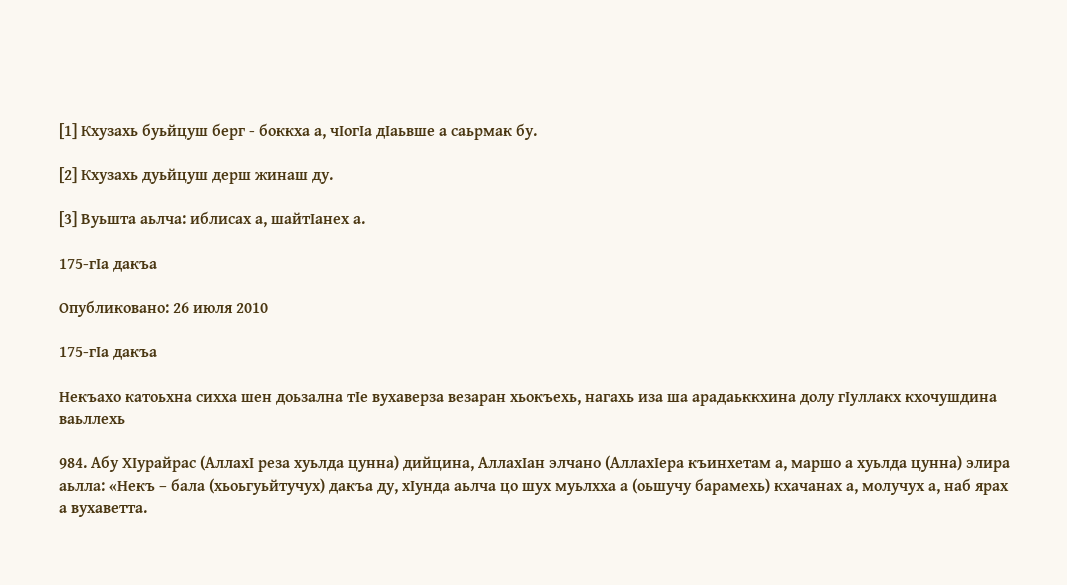[1] Кхузахь буьйцуш берг - боккха а, чIогIа дIаьвше а саьрмак бу.

[2] Кхузахь дуьйцуш дерш жинаш ду.

[3] Вуьшта аьлча: иблисах а, шайтIанех а.

175-гIа дакъа

Опубликовано: 26 июля 2010

175-гIа дакъа

Некъахо катоьхна сихха шен доьзална тIе вухаверза везаран хьокъехь, нагахь иза ша арадаьккхина долу гIуллакх кхочушдина ваьллехь

984. Абу ХIурайрас (АллахI реза хуьлда цунна) дийцина, АллахIан элчано (АллахIера къинхетам а, маршо а хуьлда цунна) элира аьлла: «Некъ – бала (хьоьгуьйтучух) дакъа ду, хIунда аьлча цо шух муьлхха а (оьшучу барамехь) кхачанах а, молучух а, наб ярах а вухаветта.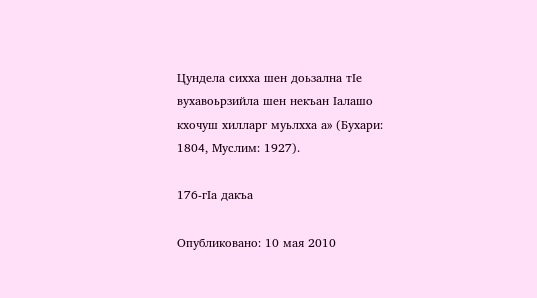Цундела сихха шен доьзална тIе вухавоьрзийла шен некъан Iалашо кхочуш хилларг муьлхха а» (Бухари: 1804, Муслим: 1927).

176-гIа дакъа

Опубликовано: 10 мая 2010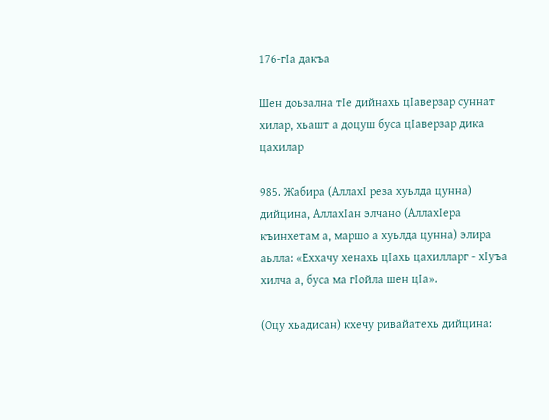176-гIа дакъа

Шен доьзална тIе дийнахь цIаверзар суннат хилар, хьашт а доцуш буса цIаверзар дика цахилар

985. Жабира (АллахI реза хуьлда цунна) дийцина, АллахIан элчано (АллахIера къинхетам а, маршо а хуьлда цунна) элира аьлла: «Еххачу хенахь цIахь цахилларг - хIуъа хилча а, буса ма гIойла шен цIа».

(Оцу хьадисан) кхечу ривайатехь дийцина: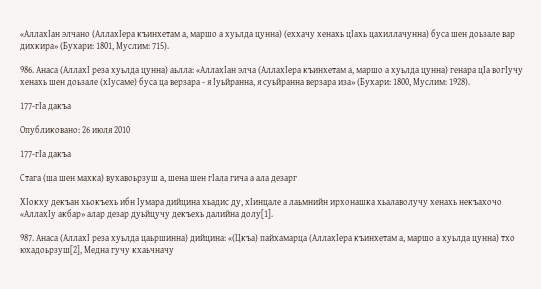«АллахIан элчано (АллахIера къинхетам а, маршо а хуьлда цунна) (еххачу хенахь цIахь цахиллачунна) буса шен доьзале вар дихкира» (Бухари: 1801, Муслим: 715).

986. Анаса (АллахI реза хуьлда цунна) аьлла: «АллахIан элча (АллахIера къинхетам а, маршо а хуьлда цунна) генара цIа вогIучу хенахь шен доьзале (хIусаме) буса ца верзара - я Iуьйранна, я суьйранна верзара иза» (Бухари: 1800, Муслим: 1928).

177-гIа дакъа

Опубликовано: 26 июля 2010

177-гIа дакъа

Стага (ша шен махка) вухавоьрзуш а, шена шен гIала гича а ала дезарг

ХIокху декъан хьокъехь ибн Iумара дийцина хьадис ду, хIинцале а лаьмнийн ирхонашка хьалаволучу хенахь некъахочо «АллахIу акбар» алар дезар дуьйцучу декъехь далийна долу[1].

987. Анаса (АллахI реза хуьлда цаьршинна) дийцина: «(Цкъа) пайхамарца (АллахIера къинхетам а, маршо а хуьлда цунна) тхо юхадоьрзуш[2], Медна гучу кхаьчначу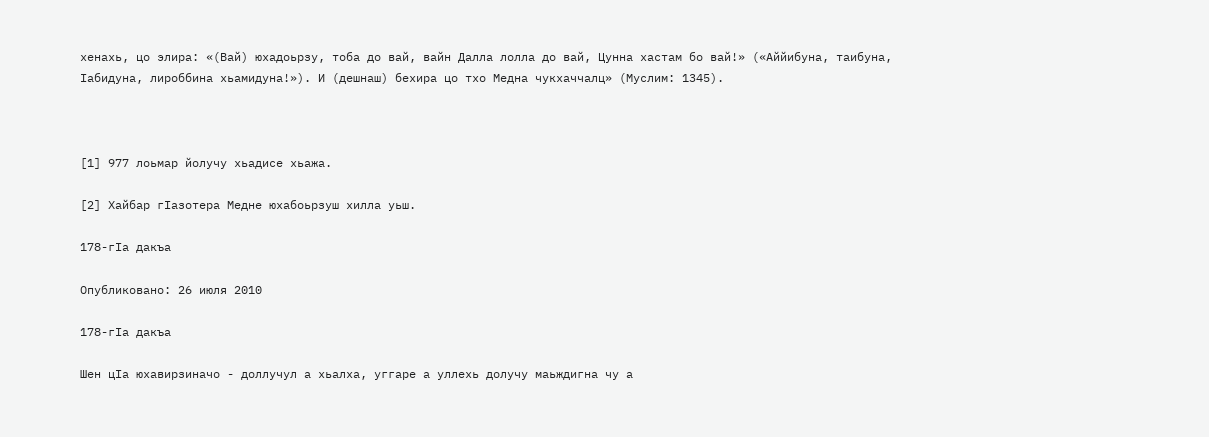хенахь, цо элира: «(Вай) юхадоьрзу, тоба до вай, вайн Далла лолла до вай, Цунна хастам бо вай!» («Аййибуна, таибуна, Iабидуна, лироббина хьамидуна!»). И (дешнаш) бехира цо тхо Медна чукхаччалц» (Муслим: 1345).



[1] 977 лоьмар йолучу хьадисе хьажа.

[2] Хайбар гIазотера Медне юхабоьрзуш хилла уьш.

178-гIа дакъа

Опубликовано: 26 июля 2010

178-гIа дакъа

Шен цIа юхавирзиначо - доллучул а хьалха, уггаре а уллехь долучу маьждигна чу а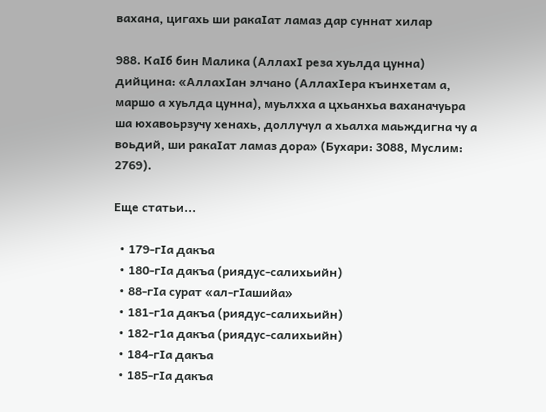вахана, цигахь ши ракаIат ламаз дар суннат хилар

988. КаIб бин Малика (АллахI реза хуьлда цунна) дийцина: «АллахIан элчано (АллахIера къинхетам а, маршо а хуьлда цунна), муьлхха а цхьанхьа ваханачуьра ша юхавоьрзучу хенахь, доллучул а хьалха маьждигна чу а воьдий, ши ракаIат ламаз дора» (Бухари: 3088, Муслим: 2769).

Еще статьи...

  • 179-гIа дакъа
  • 180-гIа дакъа (риядус-салихьийн)
  • 88-гIа сурат «ал-гIашийа»
  • 181-г1а дакъа (риядус-салихьийн)
  • 182-г1а дакъа (риядус-салихьийн)
  • 184-гIа дакъа
  • 185-гIа дакъа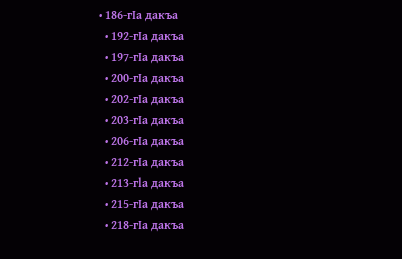• 186-гIа дакъа
  • 192-гIа дакъа
  • 197-гIа дакъа
  • 200-гIа дакъа
  • 202-гIа дакъа
  • 203-гIа дакъа
  • 206-гIа дакъа
  • 212-гIа дакъа
  • 213-гlа дакъа
  • 215-гIа дакъа
  • 218-гIа дакъа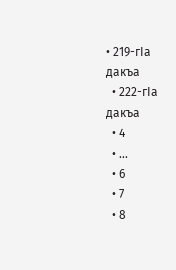• 219-гIа дакъа
  • 222-гIа дакъа
  • 4
  • ...
  • 6
  • 7
  • 8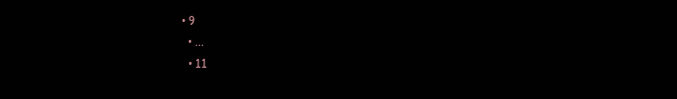• 9
  • ...
  • 11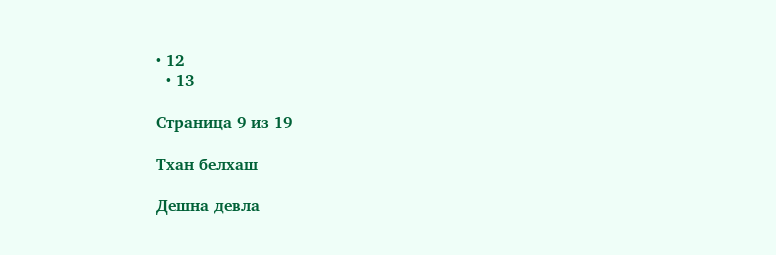• 12
  • 13

Страница 9 из 19

Тхан белхаш

Дешна девла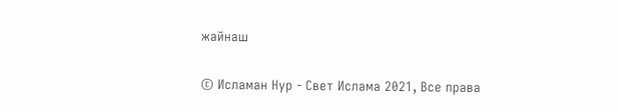жайнаш

© Исламан Нур - Свет Ислама 2021, Все права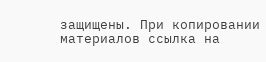защищены. При копировании материалов ссылка на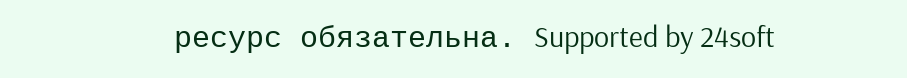ресурс обязательна. Supported by 24soft